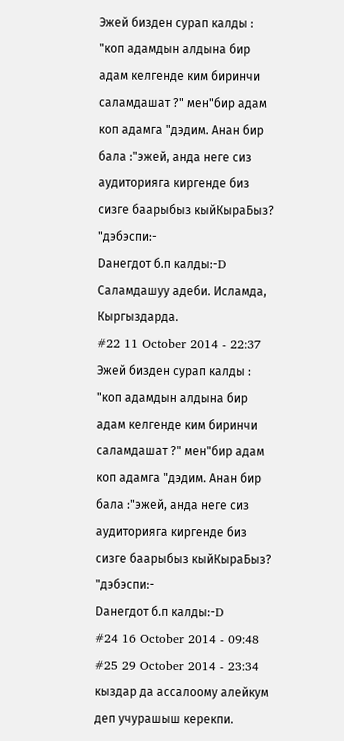Эжей бизден сурап калды : "коп адамдын алдына бир адам келгенде ким биринчи саламдашат ?" мен"бир адам коп адамга "дэдим. Анан бир бала :"эжей, анда неге сиз аудиторияга киргенде биз сизге баарыбыз кыйКыраБыз?
"дэбэспи:-
Dанегдот б.п калды:-D
Саламдашуу адеби. Исламда, Кыргыздарда.
#22 11 October 2014 - 22:37
Эжей бизден сурап калды : "коп адамдын алдына бир адам келгенде ким биринчи саламдашат ?" мен"бир адам коп адамга "дэдим. Анан бир бала :"эжей, анда неге сиз аудиторияга киргенде биз сизге баарыбыз кыйКыраБыз?
"дэбэспи:-
Dанегдот б.п калды:-D
#24 16 October 2014 - 09:48
#25 29 October 2014 - 23:34
кыздар да ассалоому алейкум деп учурашыш керекпи.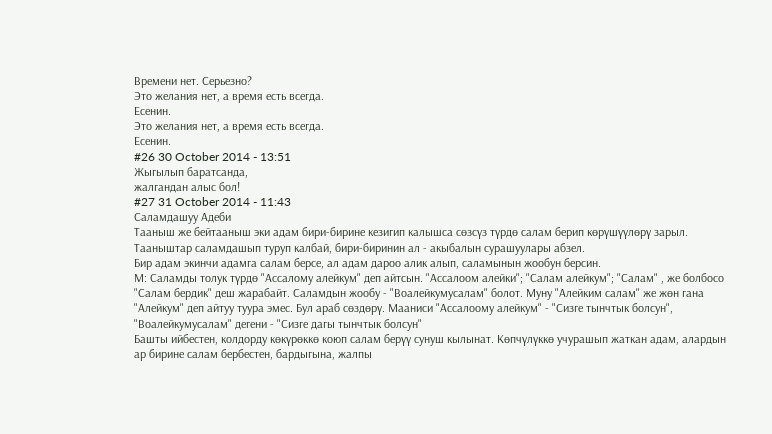Времени нет. Cерьезно?
Это желания нет, а время есть всегда.
Есенин.
Это желания нет, а время есть всегда.
Есенин.
#26 30 October 2014 - 13:51
Жыгылып баратсанда,
жалгандан алыс бол!
#27 31 October 2014 - 11:43
Саламдашуу Адеби
Тааныш же бейтааныш эки адам бири-бирине кезигип калышса сөзсүз түрдө салам берип көрүшүүлөрү зарыл. Тааныштар саламдашып туруп калбай, бири-биринин ал - акыбалын сурашуулары абзел.
Бир адам экинчи адамга салам берсе, ал адам дароо алик алып, саламынын жообун берсин.
М: Саламды толук түрдө "Ассалому алейкум" деп айтсын. "Ассалоом алейки"; "Салам алейкум"; "Салам" , же болбосо "Салам бердик" деш жарабайт. Саламдын жообу - "Воалейкумусалам" болот. Муну "Алейким салам" же жөн гана "Алейкум" деп айтуу туура эмес. Бул араб сөздөрү. Мааниси "Ассалоому алейкум" - "Сизге тынчтык болсун", "Воалейкумусалам" дегени - "Сизге дагы тынчтык болсун"
Башты ийбестен, колдорду көкүрөккө коюп салам берүү сунуш кылынат. Көпчүлүккө учурашып жаткан адам, алардын ар бирине салам бербестен, бардыгына, жалпы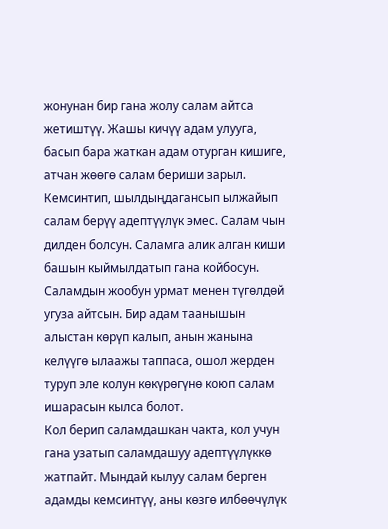жонунан бир гана жолу салам айтса жетиштүү. Жашы кичүү адам улууга, басып бара жаткан адам отурган кишиге, атчан жөөгө салам бериши зарыл. Кемсинтип, шылдыңдагансып ылжайып салам берүү адептүүлүк эмес. Салам чын дилден болсун. Саламга алик алган киши башын кыймылдатып гана койбосун. Саламдын жообун урмат менен түгөлдөй угуза айтсын. Бир адам таанышын алыстан көрүп калып, анын жанына келүүгө ылаажы таппаса, ошол жерден туруп эле колун көкүрөгүнө коюп салам ишарасын кылса болот.
Кол берип саламдашкан чакта, кол учун гана узатып саламдашуу адептүүлүккө жатпайт. Мындай кылуу салам берген адамды кемсинтүү, аны көзгө илбөөчүлүк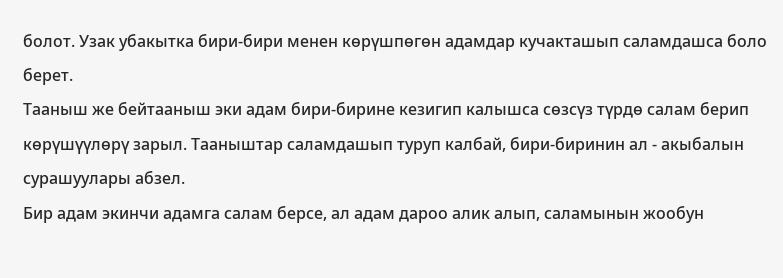болот. Узак убакытка бири-бири менен көрүшпөгөн адамдар кучакташып саламдашса боло берет.
Тааныш же бейтааныш эки адам бири-бирине кезигип калышса сөзсүз түрдө салам берип көрүшүүлөрү зарыл. Тааныштар саламдашып туруп калбай, бири-биринин ал - акыбалын сурашуулары абзел.
Бир адам экинчи адамга салам берсе, ал адам дароо алик алып, саламынын жообун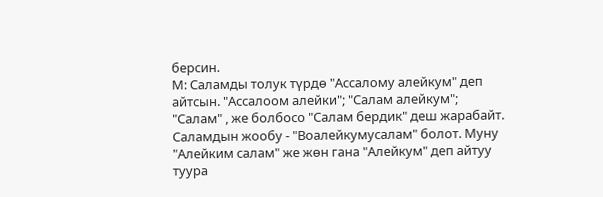берсин.
М: Саламды толук түрдө "Ассалому алейкум" деп айтсын. "Ассалоом алейки"; "Салам алейкум"; "Салам" , же болбосо "Салам бердик" деш жарабайт. Саламдын жообу - "Воалейкумусалам" болот. Муну "Алейким салам" же жөн гана "Алейкум" деп айтуу туура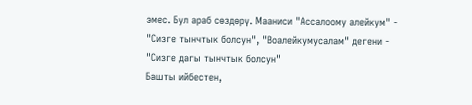эмес. Бул араб сөздөрү. Мааниси "Ассалоому алейкум" - "Сизге тынчтык болсун", "Воалейкумусалам" дегени - "Сизге дагы тынчтык болсун"
Башты ийбестен,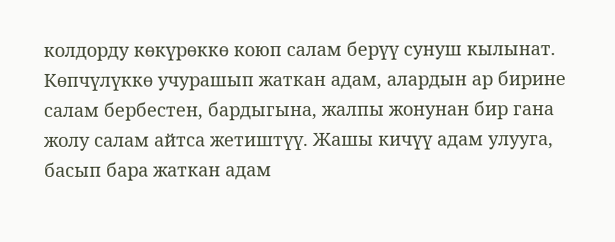колдорду көкүрөккө коюп салам берүү сунуш кылынат. Көпчүлүккө учурашып жаткан адам, алардын ар бирине салам бербестен, бардыгына, жалпы жонунан бир гана жолу салам айтса жетиштүү. Жашы кичүү адам улууга, басып бара жаткан адам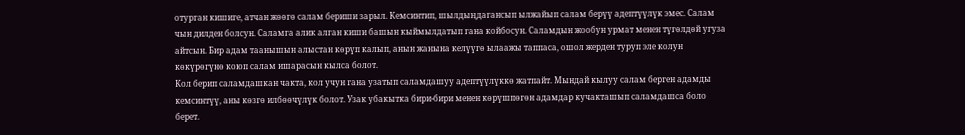отурган кишиге, атчан жөөгө салам бериши зарыл. Кемсинтип, шылдыңдагансып ылжайып салам берүү адептүүлүк эмес. Салам чын дилден болсун. Саламга алик алган киши башын кыймылдатып гана койбосун. Саламдын жообун урмат менен түгөлдөй угуза айтсын. Бир адам таанышын алыстан көрүп калып, анын жанына келүүгө ылаажы таппаса, ошол жерден туруп эле колун көкүрөгүнө коюп салам ишарасын кылса болот.
Кол берип саламдашкан чакта, кол учун гана узатып саламдашуу адептүүлүккө жатпайт. Мындай кылуу салам берген адамды кемсинтүү, аны көзгө илбөөчүлүк болот. Узак убакытка бири-бири менен көрүшпөгөн адамдар кучакташып саламдашса боло берет.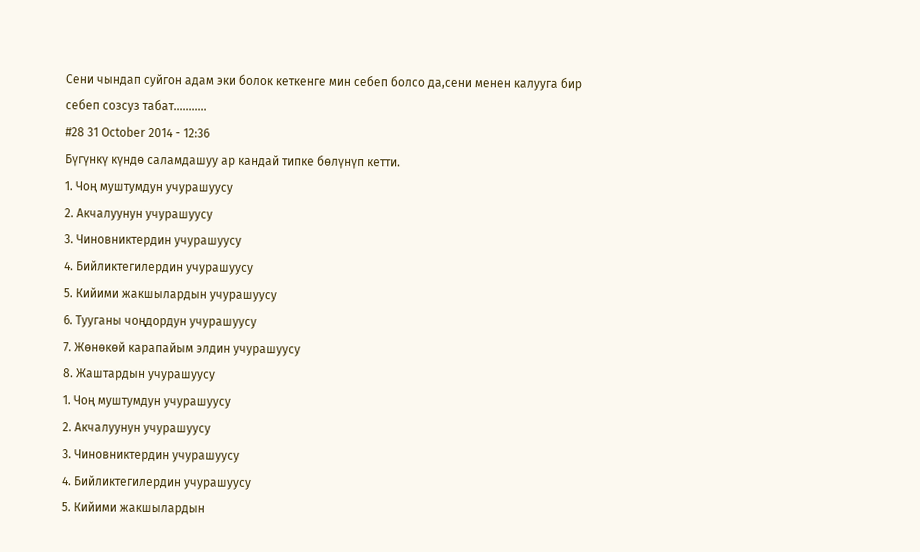Сени чындап суйгон адам эки болок кеткенге мин себеп болсо да,сени менен калууга бир себеп созсуз табат...........
#28 31 October 2014 - 12:36
Бүгүнкү күндө саламдашуу ар кандай типке бөлүнүп кетти.
1. Чоң муштумдун учурашуусу
2. Акчалуунун учурашуусу
3. Чиновниктердин учурашуусу
4. Бийликтегилердин учурашуусу
5. Кийими жакшылардын учурашуусу
6. Тууганы чоңдордун учурашуусу
7. Жөнөкөй карапайым элдин учурашуусу
8. Жаштардын учурашуусу
1. Чоң муштумдун учурашуусу
2. Акчалуунун учурашуусу
3. Чиновниктердин учурашуусу
4. Бийликтегилердин учурашуусу
5. Кийими жакшылардын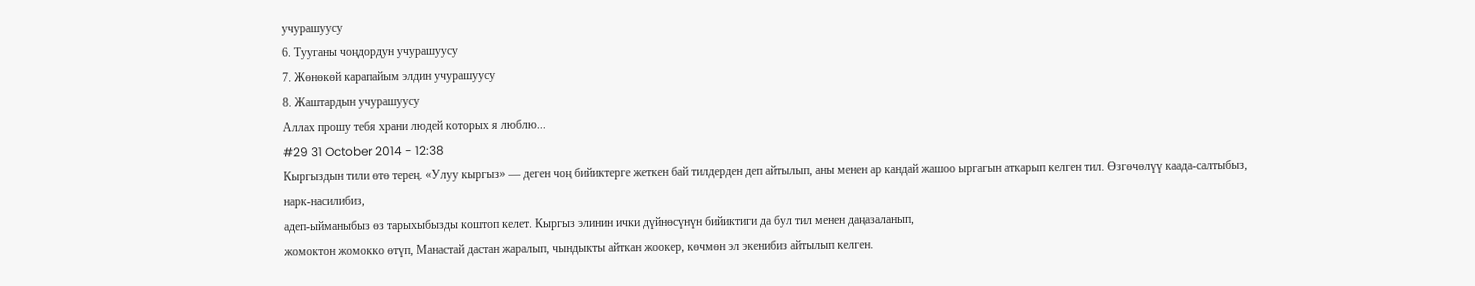учурашуусу
6. Тууганы чоңдордун учурашуусу
7. Жөнөкөй карапайым элдин учурашуусу
8. Жаштардын учурашуусу
Аллах прошу тебя храни людей которых я люблю...
#29 31 October 2014 - 12:38
Кыргыздын тили өтө терең. «Улуу кыргыз» — деген чоң бийиктерге жеткен бай тилдерден деп айтылып, аны менен ар кандай жашоо ыргагын аткарып келген тил. Өзгөчөлүү каада-салтыбыз,
нарк-насилибиз,
адеп-ыйманыбыз өз тарыхыбызды коштоп келет. Кыргыз элинин ички дүйнөсүнүн бийиктиги да бул тил менен даңазаланып,
жомоктон жомокко өтүп, Манастай дастан жаралып, чындыкты айткан жоокер, көчмөн эл экенибиз айтылып келген.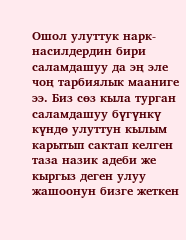Ошол улуттук нарк-насилдердин бири саламдашуу да эң эле чоң тарбиялык мааниге ээ. Биз сөз кыла турган саламдашуу бүгүнкү күндө улуттун кылым карытып сактап келген таза назик адеби же кыргыз деген улуу жашоонун бизге жеткен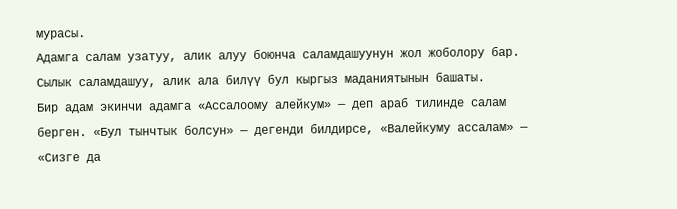мурасы.
Адамга салам узатуу, алик алуу боюнча саламдашуунун жол жоболору бар. Сылык саламдашуу, алик ала билүү бул кыргыз маданиятынын башаты.
Бир адам экинчи адамга «Ассалоому алейкум» — деп араб тилинде салам берген. «Бул тынчтык болсун» — дегенди билдирсе, «Валейкуму ассалам» — «Сизге да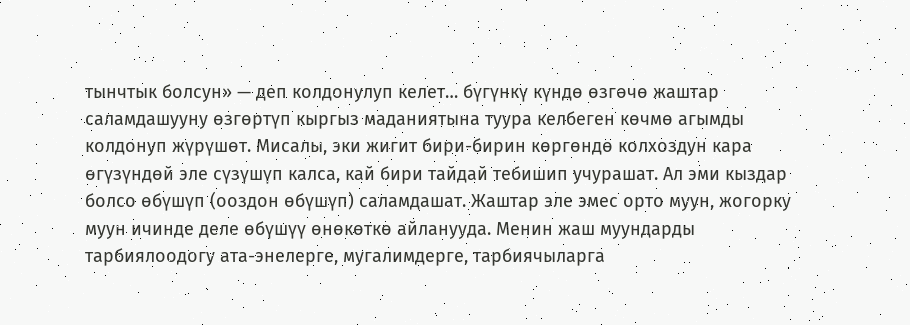тынчтык болсун» — деп колдонулуп келет… бүгүнкү күндө өзгөчө жаштар саламдашууну өзгөртүп кыргыз маданиятына туура келбеген көчмө агымды колдонуп жүрүшөт. Мисалы, эки жигит бири-бирин көргөндө колхоздун кара өгүзүндөй эле сүзүшүп калса, кай бири тайдай тебишип учурашат. Ал эми кыздар болсо өбүшүп (ооздон өбүшүп) саламдашат. Жаштар эле эмес орто муун, жогорку муун ичинде деле өбүшүү өнөкөткө айланууда. Менин жаш муундарды тарбиялоодогу ата-энелерге, мугалимдерге, тарбиячыларга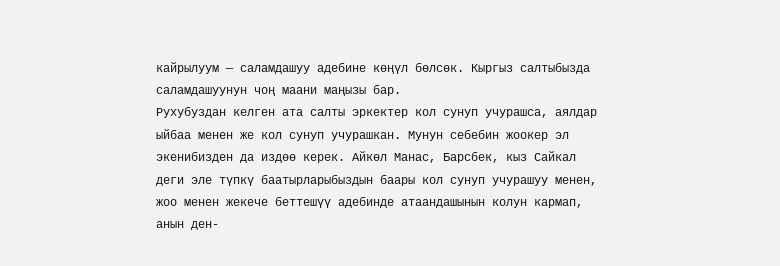кайрылуум — саламдашуу адебине көңүл бөлсөк. Кыргыз салтыбызда саламдашуунун чоң маани маңызы бар.
Рухубуздан келген ата салты эркектер кол сунуп учурашса, аялдар ыйбаа менен же кол сунуп учурашкан. Мунун себебин жоокер эл экенибизден да издөө керек. Айкөл Манас, Барсбек, кыз Сайкал деги эле түпкү баатырларыбыздын баары кол сунуп учурашуу менен, жоо менен жекече беттешүү адебинде атаандашынын колун кармап, анын ден-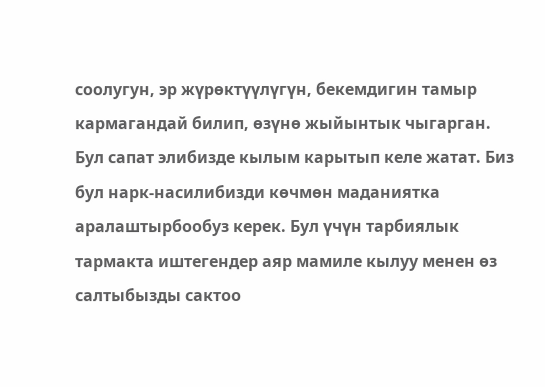соолугун, эр жүрөктүүлүгүн, бекемдигин тамыр кармагандай билип, өзүнө жыйынтык чыгарган.
Бул сапат элибизде кылым карытып келе жатат. Биз бул нарк-насилибизди көчмөн маданиятка аралаштырбообуз керек. Бул үчүн тарбиялык тармакта иштегендер аяр мамиле кылуу менен өз салтыбызды сактоо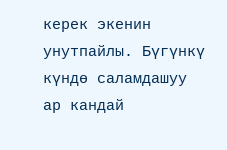керек экенин унутпайлы. Бүгүнкү күндө саламдашуу ар кандай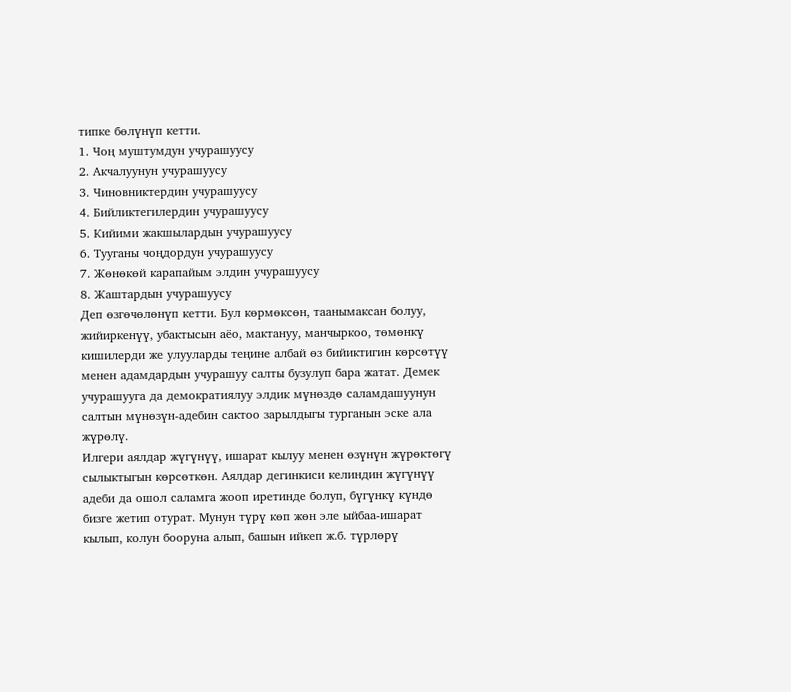типке бөлүнүп кетти.
1. Чоң муштумдун учурашуусу
2. Акчалуунун учурашуусу
3. Чиновниктердин учурашуусу
4. Бийликтегилердин учурашуусу
5. Кийими жакшылардын учурашуусу
6. Тууганы чоңдордун учурашуусу
7. Жөнөкөй карапайым элдин учурашуусу
8. Жаштардын учурашуусу
Деп өзгөчөлөнүп кетти. Бул көрмөксөн, таанымаксан болуу, жийиркенүү, убактысын аёо, мактануу, манчыркоо, төмөнкү кишилерди же улууларды теңине албай өз бийиктигин көрсөтүү менен адамдардын учурашуу салты бузулуп бара жатат. Демек учурашууга да демократиялуу элдик мүнөздө саламдашуунун салтын мүнөзүн-адебин сактоо зарылдыгы турганын эске ала жүрөлү.
Илгери аялдар жүгүнүү, ишарат кылуу менен өзүнүн жүрөктөгү сылыктыгын көрсөткөн. Аялдар дегинкиси келиндин жүгүнүү адеби да ошол саламга жооп иретинде болуп, бүгүнкү күндө бизге жетип отурат. Мунун түрү көп жөн эле ыйбаа-ишарат кылып, колун бооруна алып, башын ийкеп ж.б. түрлөрү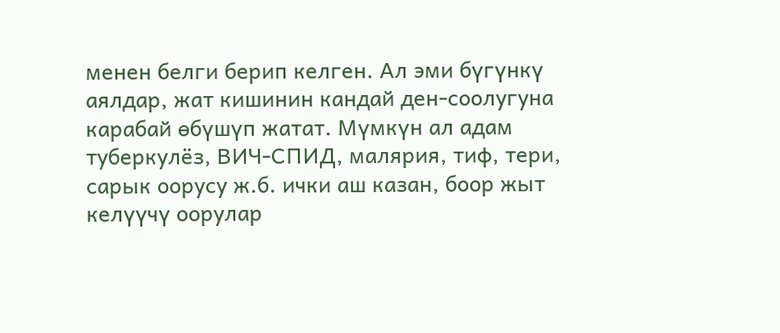менен белги берип келген. Ал эми бүгүнкү аялдар, жат кишинин кандай ден-соолугуна карабай өбүшүп жатат. Мүмкүн ал адам туберкулёз, ВИЧ-СПИД, малярия, тиф, тери, сарык оорусу ж.б. ички аш казан, боор жыт келүүчү оорулар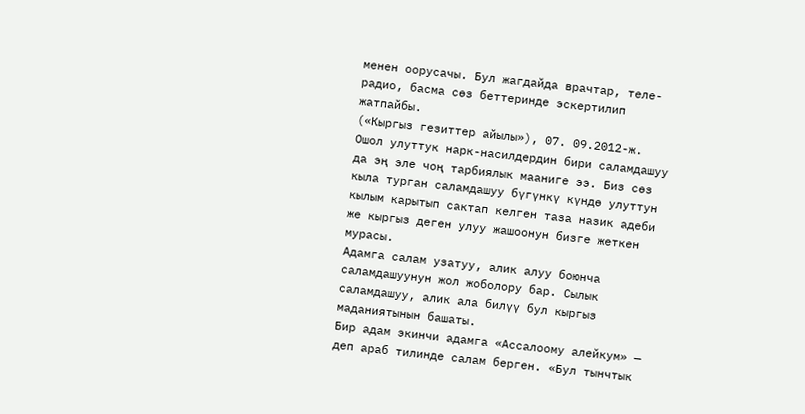менен оорусачы. Бул жагдайда врачтар, теле-радио, басма сөз беттеринде эскертилип жатпайбы.
(«Кыргыз гезиттер айылы»), 07. 09.2012-ж.
Ошол улуттук нарк-насилдердин бири саламдашуу да эң эле чоң тарбиялык мааниге ээ. Биз сөз кыла турган саламдашуу бүгүнкү күндө улуттун кылым карытып сактап келген таза назик адеби же кыргыз деген улуу жашоонун бизге жеткен мурасы.
Адамга салам узатуу, алик алуу боюнча саламдашуунун жол жоболору бар. Сылык саламдашуу, алик ала билүү бул кыргыз маданиятынын башаты.
Бир адам экинчи адамга «Ассалоому алейкум» — деп араб тилинде салам берген. «Бул тынчтык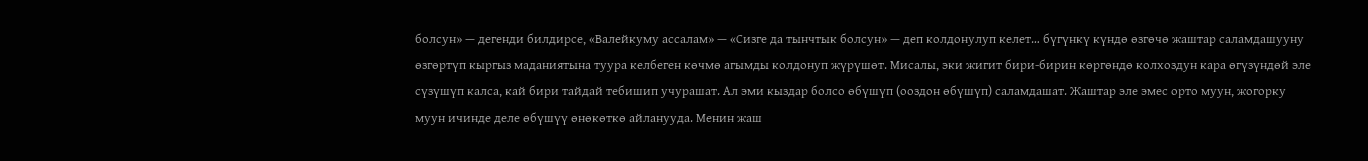болсун» — дегенди билдирсе, «Валейкуму ассалам» — «Сизге да тынчтык болсун» — деп колдонулуп келет… бүгүнкү күндө өзгөчө жаштар саламдашууну өзгөртүп кыргыз маданиятына туура келбеген көчмө агымды колдонуп жүрүшөт. Мисалы, эки жигит бири-бирин көргөндө колхоздун кара өгүзүндөй эле сүзүшүп калса, кай бири тайдай тебишип учурашат. Ал эми кыздар болсо өбүшүп (ооздон өбүшүп) саламдашат. Жаштар эле эмес орто муун, жогорку муун ичинде деле өбүшүү өнөкөткө айланууда. Менин жаш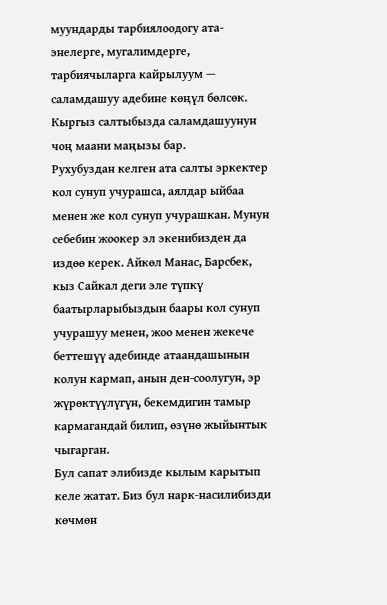муундарды тарбиялоодогу ата-энелерге, мугалимдерге, тарбиячыларга кайрылуум — саламдашуу адебине көңүл бөлсөк. Кыргыз салтыбызда саламдашуунун чоң маани маңызы бар.
Рухубуздан келген ата салты эркектер кол сунуп учурашса, аялдар ыйбаа менен же кол сунуп учурашкан. Мунун себебин жоокер эл экенибизден да издөө керек. Айкөл Манас, Барсбек, кыз Сайкал деги эле түпкү баатырларыбыздын баары кол сунуп учурашуу менен, жоо менен жекече беттешүү адебинде атаандашынын колун кармап, анын ден-соолугун, эр жүрөктүүлүгүн, бекемдигин тамыр кармагандай билип, өзүнө жыйынтык чыгарган.
Бул сапат элибизде кылым карытып келе жатат. Биз бул нарк-насилибизди көчмөн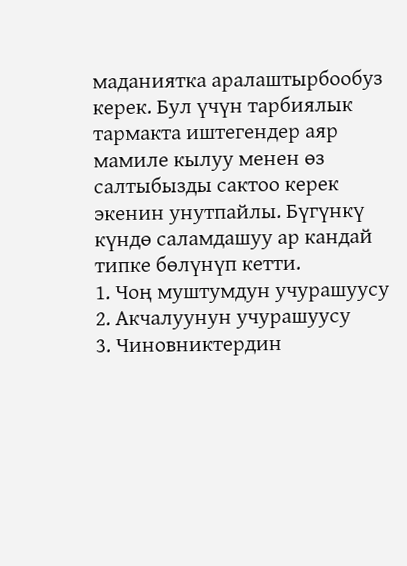маданиятка аралаштырбообуз керек. Бул үчүн тарбиялык тармакта иштегендер аяр мамиле кылуу менен өз салтыбызды сактоо керек экенин унутпайлы. Бүгүнкү күндө саламдашуу ар кандай типке бөлүнүп кетти.
1. Чоң муштумдун учурашуусу
2. Акчалуунун учурашуусу
3. Чиновниктердин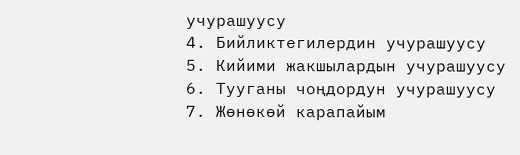учурашуусу
4. Бийликтегилердин учурашуусу
5. Кийими жакшылардын учурашуусу
6. Тууганы чоңдордун учурашуусу
7. Жөнөкөй карапайым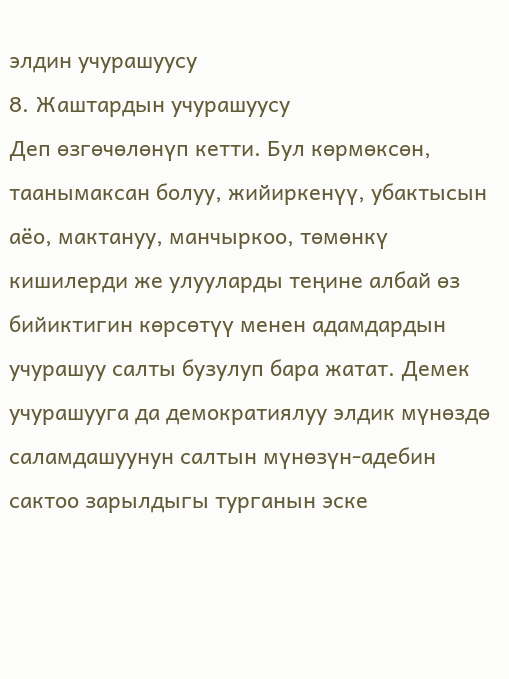элдин учурашуусу
8. Жаштардын учурашуусу
Деп өзгөчөлөнүп кетти. Бул көрмөксөн, таанымаксан болуу, жийиркенүү, убактысын аёо, мактануу, манчыркоо, төмөнкү кишилерди же улууларды теңине албай өз бийиктигин көрсөтүү менен адамдардын учурашуу салты бузулуп бара жатат. Демек учурашууга да демократиялуу элдик мүнөздө саламдашуунун салтын мүнөзүн-адебин сактоо зарылдыгы турганын эске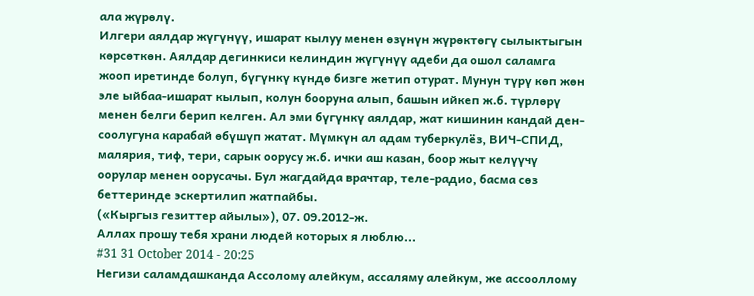ала жүрөлү.
Илгери аялдар жүгүнүү, ишарат кылуу менен өзүнүн жүрөктөгү сылыктыгын көрсөткөн. Аялдар дегинкиси келиндин жүгүнүү адеби да ошол саламга жооп иретинде болуп, бүгүнкү күндө бизге жетип отурат. Мунун түрү көп жөн эле ыйбаа-ишарат кылып, колун бооруна алып, башын ийкеп ж.б. түрлөрү менен белги берип келген. Ал эми бүгүнкү аялдар, жат кишинин кандай ден-соолугуна карабай өбүшүп жатат. Мүмкүн ал адам туберкулёз, ВИЧ-СПИД, малярия, тиф, тери, сарык оорусу ж.б. ички аш казан, боор жыт келүүчү оорулар менен оорусачы. Бул жагдайда врачтар, теле-радио, басма сөз беттеринде эскертилип жатпайбы.
(«Кыргыз гезиттер айылы»), 07. 09.2012-ж.
Аллах прошу тебя храни людей которых я люблю...
#31 31 October 2014 - 20:25
Негизи саламдашканда Ассолому алейкум, ассаляму алейкум, же ассооллому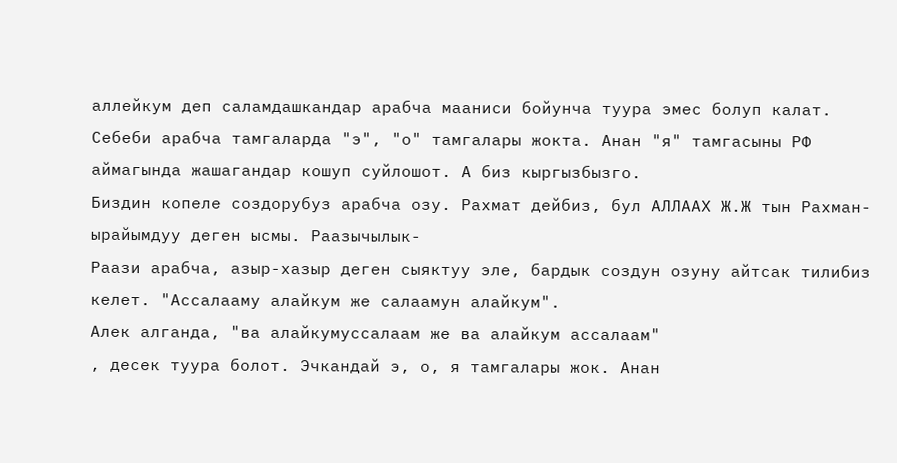аллейкум деп саламдашкандар арабча мааниси бойунча туура эмес болуп калат. Себеби арабча тамгаларда "э", "о" тамгалары жокта. Анан "я" тамгасыны РФ аймагында жашагандар кошуп суйлошот. А биз кыргызбызго.
Биздин копеле создорубуз арабча озу. Рахмат дейбиз, бул АЛЛААХ Ж.Ж тын Рахман-ырайымдуу деген ысмы. Раазычылык-
Раази арабча, азыр-хазыр деген сыяктуу эле, бардык создун озуну айтсак тилибиз келет. "Ассалааму алайкум же салаамун алайкум".
Алек алганда, "ва алайкумуссалаам же ва алайкум ассалаам"
, десек туура болот. Эчкандай э, о, я тамгалары жок. Анан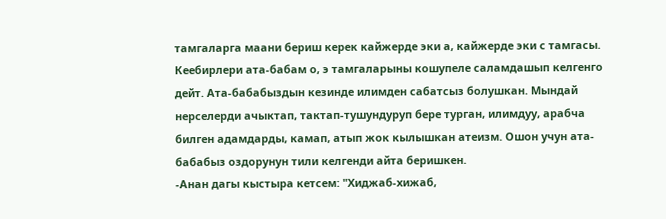тамгаларга маани бериш керек кайжерде эки а, кайжерде эки с тамгасы. Кеебирлери ата-бабам о, э тамгаларыны кошупеле саламдашып келгенго дейт. Ата-бабабыздын кезинде илимден сабатсыз болушкан. Мындай нерселерди ачыктап, тактап-тушундуруп бере турган, илимдуу, арабча билген адамдарды, камап, атып жок кылышкан атеизм. Ошон учун ата-бабабыз оздорунун тили келгенди айта беришкен.
-Анан дагы кыстыра кетсем: "Хиджаб-хижаб,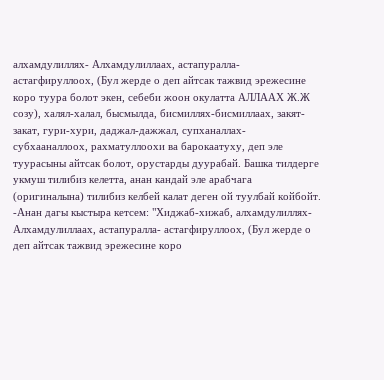алхамдулиллях- Алхамдулиллаах, астапуралла- астагфируллоох, (Бул жерде о деп айтсак тажвид эрежесине коро туура болот экен, себеби жоон окулатта АЛЛААХ Ж.Ж созу), халял-халал, бысмылда, бисмиллях-бисмиллаах, закят-закат, гури-хури, даджал-дажжал, супханаллах- субхааналлоох, рахматуллоохи ва барокаатуху, деп эле туурасыны айтсак болот, орустарды дуурабай. Башка тилдерге укмуш тилибиз келетта, анан кандай эле арабчага (оригиналына) тилибиз келбей калат деген ой туулбай койбойт.
-Анан дагы кыстыра кетсем: "Хиджаб-хижаб, алхамдулиллях- Алхамдулиллаах, астапуралла- астагфируллоох, (Бул жерде о деп айтсак тажвид эрежесине коро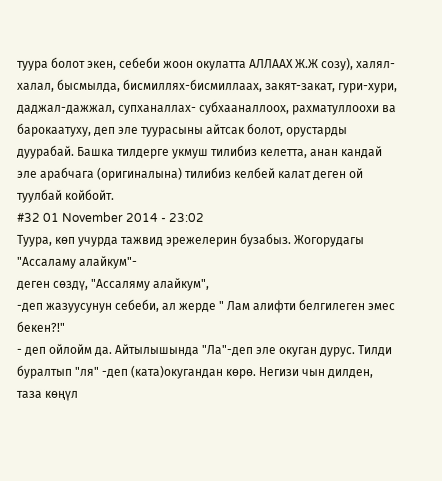туура болот экен, себеби жоон окулатта АЛЛААХ Ж.Ж созу), халял-халал, бысмылда, бисмиллях-бисмиллаах, закят-закат, гури-хури, даджал-дажжал, супханаллах- субхааналлоох, рахматуллоохи ва барокаатуху, деп эле туурасыны айтсак болот, орустарды дуурабай. Башка тилдерге укмуш тилибиз келетта, анан кандай эле арабчага (оригиналына) тилибиз келбей калат деген ой туулбай койбойт.
#32 01 November 2014 - 23:02
Туура, көп учурда тажвид эрежелерин бузабыз. Жогорудагы "Ассаламу алайкум"-
деген сөздү, "Ассаляму алайкум",
-деп жазуусунун себеби, ал жерде " Лам алифти белгилеген эмес бекен?!"
- деп ойлойм да. Айтылышында "Ла"-деп эле окуган дурус. Тилди буралтып "ля" -деп (ката)окугандан көрө. Негизи чын дилден, таза көңүл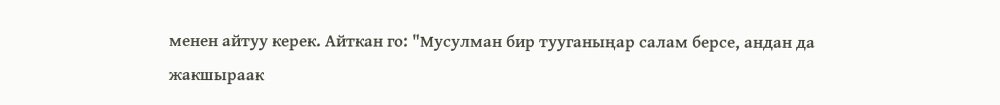менен айтуу керек. Айткан го: "Мусулман бир тууганыңар салам берсе, андан да жакшыраак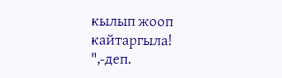кылып жооп кайтаргыла!
",-деп.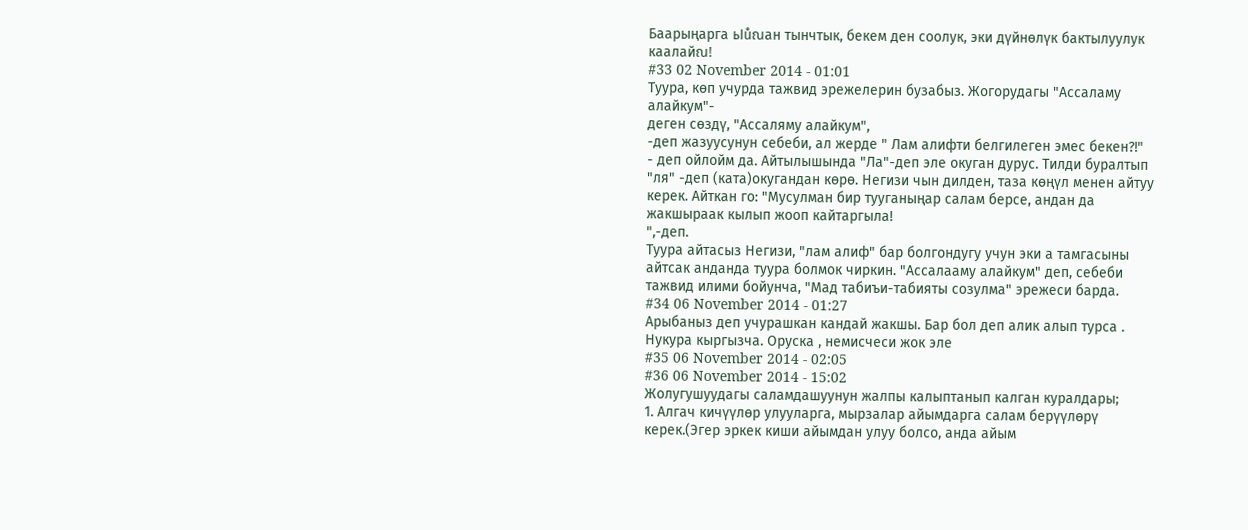Баарыңарга ьIůณан тынчтык, бекем ден соолук, эки дүйнөлүк бактылуулук каалайณ!
#33 02 November 2014 - 01:01
Туура, көп учурда тажвид эрежелерин бузабыз. Жогорудагы "Ассаламу алайкум"-
деген сөздү, "Ассаляму алайкум",
-деп жазуусунун себеби, ал жерде " Лам алифти белгилеген эмес бекен?!"
- деп ойлойм да. Айтылышында "Ла"-деп эле окуган дурус. Тилди буралтып "ля" -деп (ката)окугандан көрө. Негизи чын дилден, таза көңүл менен айтуу керек. Айткан го: "Мусулман бир тууганыңар салам берсе, андан да жакшыраак кылып жооп кайтаргыла!
",-деп.
Туура айтасыз Негизи, "лам алиф" бар болгондугу учун эки а тамгасыны айтсак анданда туура болмок чиркин. "Ассалааму алайкум" деп, себеби тажвид илими бойунча, "Мад табиъи-табияты созулма" эрежеси барда.
#34 06 November 2014 - 01:27
Арыбаныз деп учурашкан кандай жакшы. Бар бол деп алик алып турса . Нукура кыргызча. Оруска , немисчеси жок эле
#35 06 November 2014 - 02:05
#36 06 November 2014 - 15:02
Жолугушуудагы саламдашуунун жалпы калыптанып калган куралдары;
1. Алгач кичүүлөр улууларга, мырзалар айымдарга салам берүүлөрү керек.(Эгер эркек киши айымдан улуу болсо, анда айым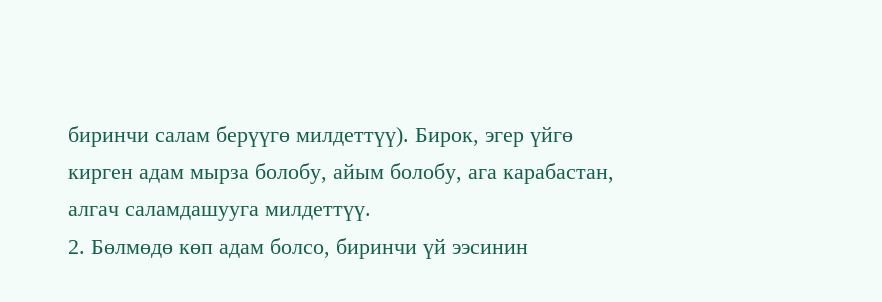биринчи салам берүүгө милдеттүү). Бирок, эгер үйгө кирген адам мырза болобу, айым болобу, ага карабастан, алгач саламдашууга милдеттүү.
2. Бөлмөдө көп адам болсо, биринчи үй ээсинин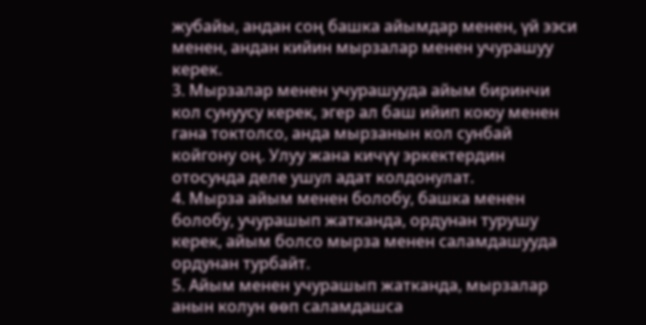жубайы, андан соң башка айымдар менен, үй ээси менен, андан кийин мырзалар менен учурашуу керек.
3. Мырзалар менен учурашууда айым биринчи кол сунуусу керек, эгер ал баш ийип коюу менен гана токтолсо, анда мырзанын кол сунбай койгону оң. Улуу жана кичүү эркектердин отосунда деле ушул адат колдонулат.
4. Мырза айым менен болобу, башка менен болобу, учурашып жатканда, ордунан турушу керек, айым болсо мырза менен саламдашууда ордунан турбайт.
5. Айым менен учурашып жатканда, мырзалар анын колун өөп саламдашса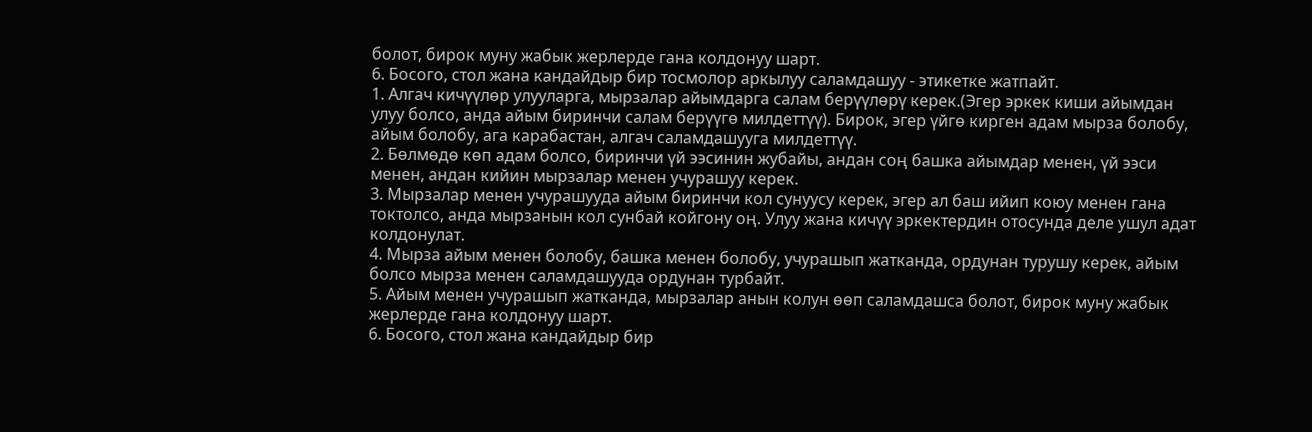болот, бирок муну жабык жерлерде гана колдонуу шарт.
6. Босого, стол жана кандайдыр бир тосмолор аркылуу саламдашуу - этикетке жатпайт.
1. Алгач кичүүлөр улууларга, мырзалар айымдарга салам берүүлөрү керек.(Эгер эркек киши айымдан улуу болсо, анда айым биринчи салам берүүгө милдеттүү). Бирок, эгер үйгө кирген адам мырза болобу, айым болобу, ага карабастан, алгач саламдашууга милдеттүү.
2. Бөлмөдө көп адам болсо, биринчи үй ээсинин жубайы, андан соң башка айымдар менен, үй ээси менен, андан кийин мырзалар менен учурашуу керек.
3. Мырзалар менен учурашууда айым биринчи кол сунуусу керек, эгер ал баш ийип коюу менен гана токтолсо, анда мырзанын кол сунбай койгону оң. Улуу жана кичүү эркектердин отосунда деле ушул адат колдонулат.
4. Мырза айым менен болобу, башка менен болобу, учурашып жатканда, ордунан турушу керек, айым болсо мырза менен саламдашууда ордунан турбайт.
5. Айым менен учурашып жатканда, мырзалар анын колун өөп саламдашса болот, бирок муну жабык жерлерде гана колдонуу шарт.
6. Босого, стол жана кандайдыр бир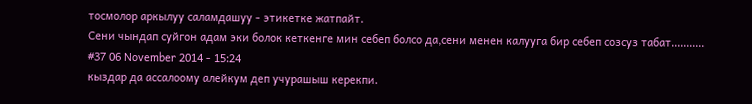тосмолор аркылуу саламдашуу - этикетке жатпайт.
Сени чындап суйгон адам эки болок кеткенге мин себеп болсо да,сени менен калууга бир себеп созсуз табат...........
#37 06 November 2014 - 15:24
кыздар да ассалоому алейкум деп учурашыш керекпи.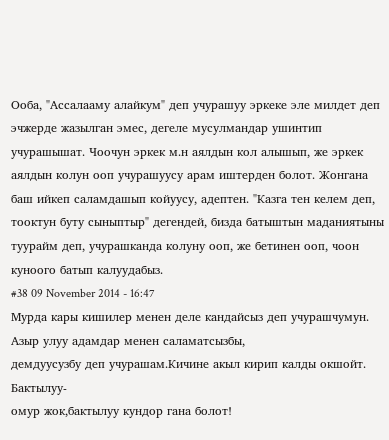Ооба, "Ассалааму алайкум" деп учурашуу эркеке эле милдет деп эчжерде жазылган эмес, дегеле мусулмандар ушинтип учурашышат. Чоочун эркек м.н аялдын кол алышып, же эркек аялдын колун ооп учурашуусу арам иштерден болот. Жонгана баш ийкеп саламдашып койуусу, адептен. "Казга тен келем деп, тооктун буту сыныптыр" дегендей, бизда батыштын маданиятыны туурайм деп, учурашканда колуну ооп, же бетинен ооп, чоон куноого батып калуудабыз.
#38 09 November 2014 - 16:47
Мурда кары кишилер менен деле кандайсыз деп учурашчумун.
Азыр улуу адамдар менен саламатсызбы,
демдуусузбу деп учурашам.Кичине акыл кирип калды окшойт.
Бактылуу-
омур жок,бактылуу кундор гана болот!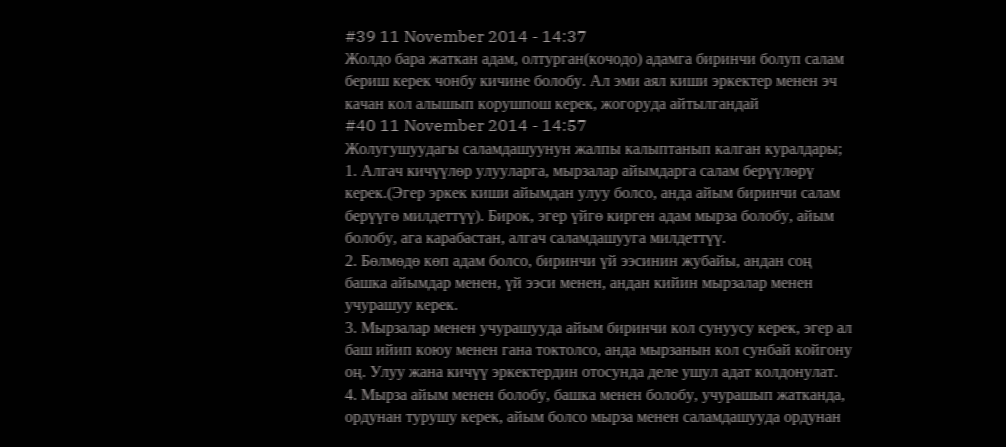#39 11 November 2014 - 14:37
Жолдо бара жаткан адам, олтурган(кочодо) адамга биринчи болуп салам бериш керек чонбу кичине болобу. Ал эми аял киши эркектер менен эч качан кол алышып корушпош керек, жогоруда айтылгандай
#40 11 November 2014 - 14:57
Жолугушуудагы саламдашуунун жалпы калыптанып калган куралдары;
1. Алгач кичүүлөр улууларга, мырзалар айымдарга салам берүүлөрү керек.(Эгер эркек киши айымдан улуу болсо, анда айым биринчи салам берүүгө милдеттүү). Бирок, эгер үйгө кирген адам мырза болобу, айым болобу, ага карабастан, алгач саламдашууга милдеттүү.
2. Бөлмөдө көп адам болсо, биринчи үй ээсинин жубайы, андан соң башка айымдар менен, үй ээси менен, андан кийин мырзалар менен учурашуу керек.
3. Мырзалар менен учурашууда айым биринчи кол сунуусу керек, эгер ал баш ийип коюу менен гана токтолсо, анда мырзанын кол сунбай койгону оң. Улуу жана кичүү эркектердин отосунда деле ушул адат колдонулат.
4. Мырза айым менен болобу, башка менен болобу, учурашып жатканда, ордунан турушу керек, айым болсо мырза менен саламдашууда ордунан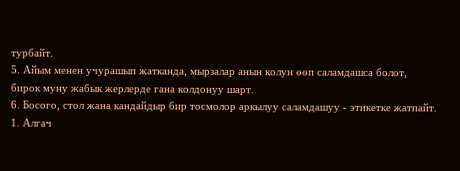турбайт.
5. Айым менен учурашып жатканда, мырзалар анын колун өөп саламдашса болот, бирок муну жабык жерлерде гана колдонуу шарт.
6. Босого, стол жана кандайдыр бир тосмолор аркылуу саламдашуу - этикетке жатпайт.
1. Алгач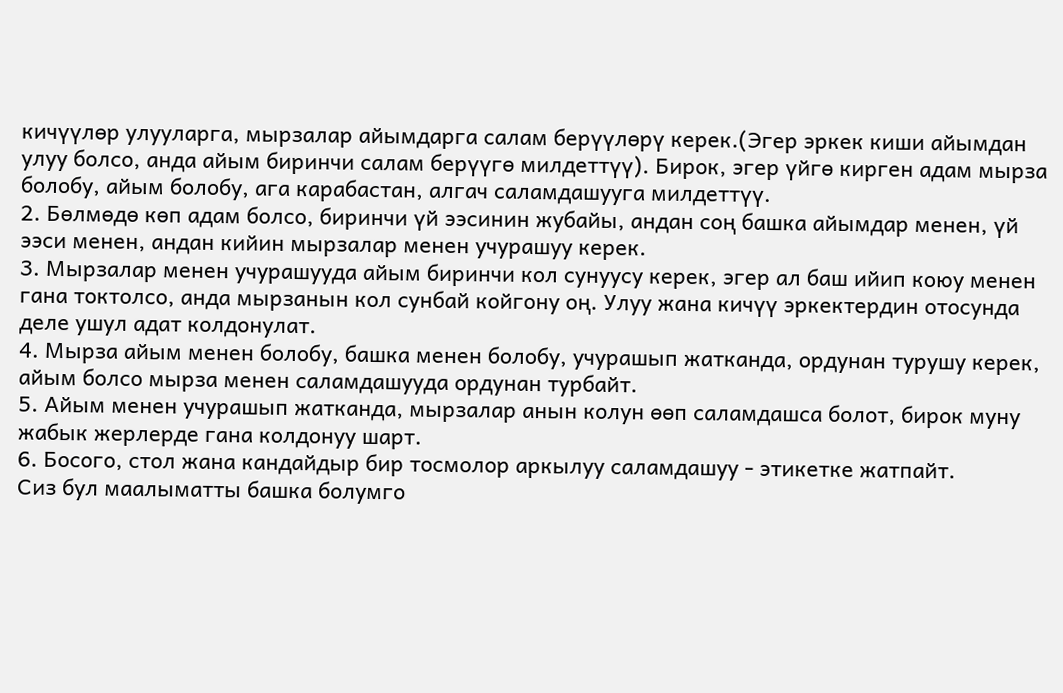кичүүлөр улууларга, мырзалар айымдарга салам берүүлөрү керек.(Эгер эркек киши айымдан улуу болсо, анда айым биринчи салам берүүгө милдеттүү). Бирок, эгер үйгө кирген адам мырза болобу, айым болобу, ага карабастан, алгач саламдашууга милдеттүү.
2. Бөлмөдө көп адам болсо, биринчи үй ээсинин жубайы, андан соң башка айымдар менен, үй ээси менен, андан кийин мырзалар менен учурашуу керек.
3. Мырзалар менен учурашууда айым биринчи кол сунуусу керек, эгер ал баш ийип коюу менен гана токтолсо, анда мырзанын кол сунбай койгону оң. Улуу жана кичүү эркектердин отосунда деле ушул адат колдонулат.
4. Мырза айым менен болобу, башка менен болобу, учурашып жатканда, ордунан турушу керек, айым болсо мырза менен саламдашууда ордунан турбайт.
5. Айым менен учурашып жатканда, мырзалар анын колун өөп саламдашса болот, бирок муну жабык жерлерде гана колдонуу шарт.
6. Босого, стол жана кандайдыр бир тосмолор аркылуу саламдашуу - этикетке жатпайт.
Сиз бул маалыматты башка болумго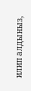илип алдыныз,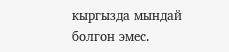кыргызда мындай болгон эмес.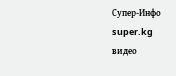Супер-Инфо
super.kg
видео